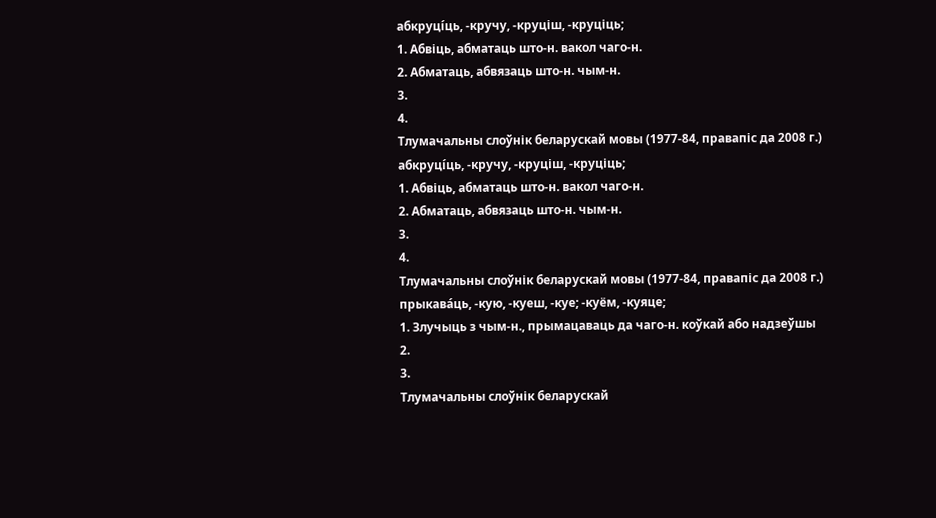абкруці́ць, ‑кручу, ‑круціш, ‑круціць;
1. Абвіць, абматаць што‑н. вакол чаго‑н.
2. Абматаць, абвязаць што‑н. чым‑н.
3.
4.
Тлумачальны слоўнік беларускай мовы (1977-84, правапіс да 2008 г.)
абкруці́ць, ‑кручу, ‑круціш, ‑круціць;
1. Абвіць, абматаць што‑н. вакол чаго‑н.
2. Абматаць, абвязаць што‑н. чым‑н.
3.
4.
Тлумачальны слоўнік беларускай мовы (1977-84, правапіс да 2008 г.)
прыкава́ць, ‑кую, ‑куеш, ‑куе; ‑куём, ‑куяце;
1. Злучыць з чым‑н., прымацаваць да чаго‑н. коўкай або надзеўшы
2.
3.
Тлумачальны слоўнік беларускай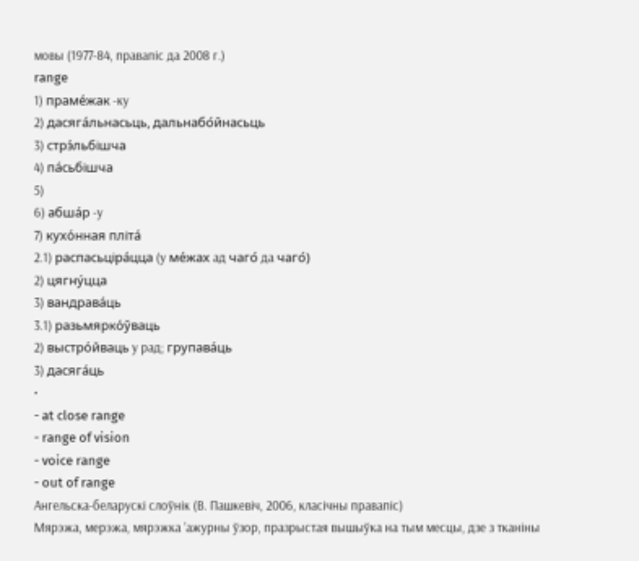мовы (1977-84, правапіс да 2008 г.)
range
1) праме́жак -ку
2) дасяга́льнасьць, дальнабо́йнасьць
3) стрэ́льбішча
4) па́сьбішча
5)
6) абша́р -у
7) кухо́нная пліта́
2.1) распасьціра́цца (у ме́жах ад чаго́ да чаго́)
2) цягну́цца
3) вандрава́ць
3.1) разьмярко́ўваць
2) выстро́йваць у рад; групава́ць
3) дасяга́ць
•
- at close range
- range of vision
- voice range
- out of range
Ангельска-беларускі слоўнік (В. Пашкевіч, 2006, класічны правапіс)
Мярэжа, мерэжа, мярэжка ’ажурны ўзор, празрыстая вышыўка на тым месцы, дзе з тканіны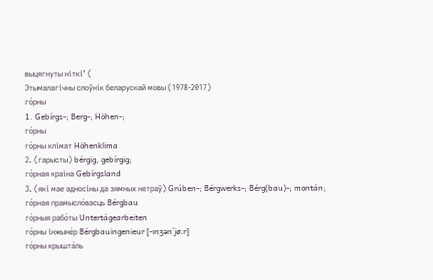выцягнуты ніткі’ (
Этымалагічны слоўнік беларускай мовы (1978-2017)
го́рны
1. Gebírgs-; Berg-; Höhen-;
го́рны
го́рны клі́мат Höhenklima
2. (гарысты) bérgig, gebírgig;
го́рная краі́на Gebírgsland
3. (які мае адносіны да зямных нетраў) Grúben-; Bérgwerks-; Bérg(bau)-; montán;
го́рная прамысло́васць Bérgbau
го́рныя рабо́ты Untertágearbeiten
го́рны інжыне́р Bérgbauingenieur [-ınʒən´jø:r]
го́рны крышта́ль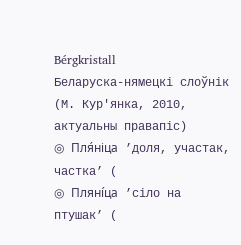Bérgkristall
Беларуска-нямецкі слоўнік (М. Кур'янка, 2010, актуальны правапіс)
◎ Пля́ніца ’доля, участак, частка’ (
◎ Пляні́ца ’сіло на птушак’ (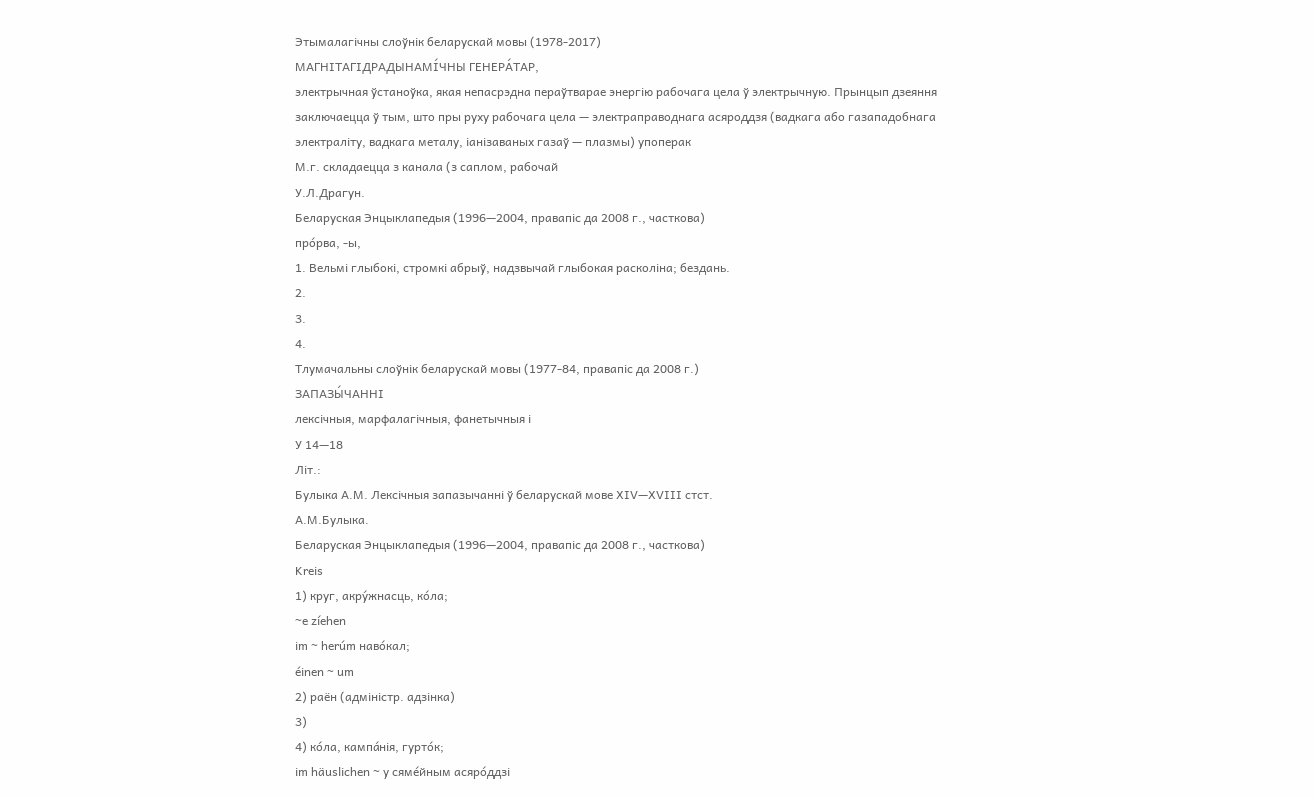Этымалагічны слоўнік беларускай мовы (1978-2017)
МАГНІТАГІДРАДЫНАМІ́ЧНЫ ГЕНЕРА́ТАР,
электрычная ўстаноўка, якая непасрэдна пераўтварае энергію рабочага цела ў электрычную. Прынцып дзеяння заключаецца ў тым, што пры руху рабочага цела — электраправоднага асяроддзя (вадкага або газападобнага электраліту, вадкага металу, іанізаваных газаў — плазмы) упоперак
М.г. складаецца з канала (з саплом, рабочай
У.Л.Драгун.
Беларуская Энцыклапедыя (1996—2004, правапіс да 2008 г., часткова)
про́рва, ‑ы,
1. Вельмі глыбокі, стромкі абрыў, надзвычай глыбокая расколіна; бездань.
2.
3.
4.
Тлумачальны слоўнік беларускай мовы (1977-84, правапіс да 2008 г.)
ЗАПАЗЫ́ЧАННІ
лексічныя, марфалагічныя, фанетычныя і
У 14—18
Літ.:
Булыка А.М. Лексічныя запазычанні ў беларускай мове XIV—XVIII стст.
А.М.Булыка.
Беларуская Энцыклапедыя (1996—2004, правапіс да 2008 г., часткова)
Kreis
1) круг, акру́жнасць, ко́ла;
~e zíehen
im ~ herúm наво́кал;
éinen ~ um
2) раён (адміністр. адзінка)
3)
4) ко́ла, кампа́нія, гурто́к;
im häuslichen ~ у сяме́йным асяро́ддзі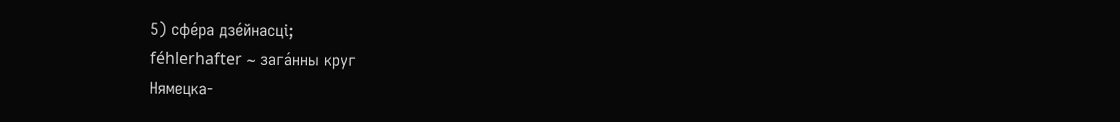5) сфе́ра дзе́йнасці;
féhlerhafter ~ зага́нны круг
Нямецка-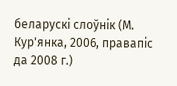беларускі слоўнік (М. Кур'янка, 2006, правапіс да 2008 г.)